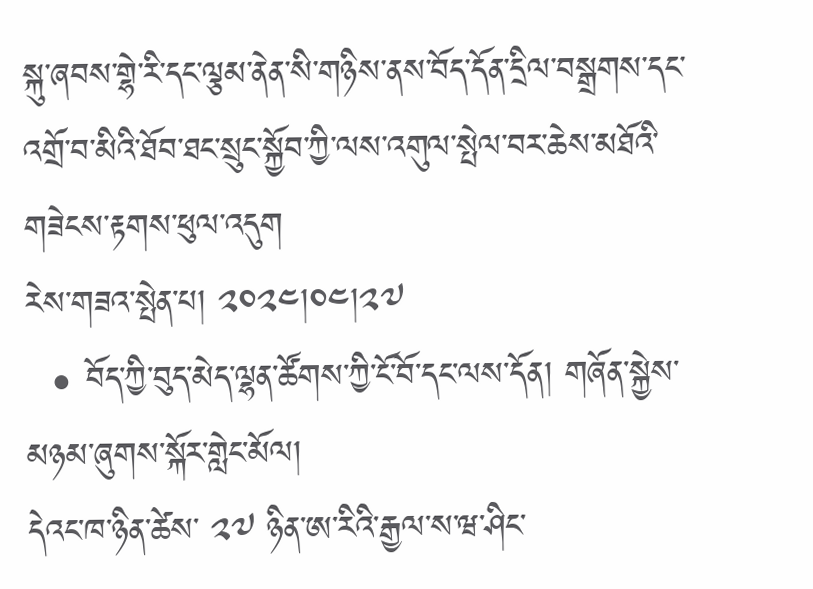སྐུ་ཞབས་གྷེ་རི་དང་ལྕམ་ནེན་སི་གཉིས་ནས་བོད་དོན་དྲིལ་བསྒྲགས་དང་འགྲོ་བ་མིའི་ཐོབ་ཐང་སྲུང་སྐྱོབ་ཀྱི་ལས་འགུལ་སྤེལ་བར་ཆེས་མཐོའི་གཟེངས་རྟགས་ཕུལ་འདུག
རེས་གཟའ་སྤེན་པ། ༢༠༢༤།༠༤།༢༧
  • བོད་ཀྱི་བུད་མེད་ལྷན་ཚོགས་ཀྱི་ངོ་བོ་དང་ལས་དོན། གཞོན་སྐྱེས་མཉམ་ཞུགས་སྐོར་གླེང་མོལ།
དེའང་ཁ་ཉིན་ཚེས་ ༢༧ ཉིན་ཨ་རིའི་རྒྱལ་ས་ཝ་ཤིང་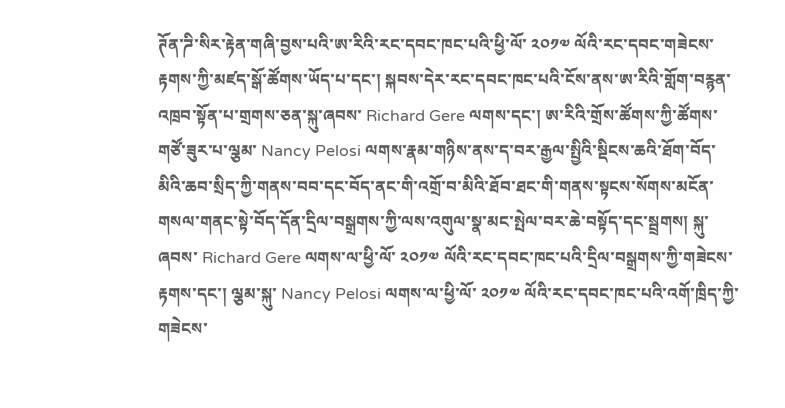ཊོན་ཌི་སིར་རྟེན་གཞི་བྱས་པའི་ཨ་རིའི་རང་དབང་ཁང་པའི་ཕྱི་ལོ་ ༢༠༡༧ ལོའི་རང་དབང་གཟེངས་རྟགས་ཀྱི་མཛད་སྒོ་ཚོགས་ཡོད་པ་དང་། སྐབས་དེར་རང་དབང་ཁང་པའི་ངོས་ནས་ཨ་རིའི་གློག་བརྙན་འཁྲབ་སྟོན་པ་གྲགས་ཅན་སྐུ་ཞབས་ Richard Gere ལགས་དང་། ཨ་རིའི་གྲོས་ཚོགས་ཀྱི་ཚོགས་གཙོ་ཟུར་པ་ལྕམ་ Nancy Pelosi ལགས་རྣམ་གཉིས་ནས་ད་བར་རྒྱལ་སྤྱིའི་སྡིངས་ཆའི་ཐོག་བོད་མིའི་ཆབ་སྲིད་ཀྱི་གནས་བབ་དང་བོད་ནང་གི་འགྲོ་བ་མིའི་ཐོབ་ཐང་གི་གནས་སྟངས་སོགས་མངོན་གསལ་གནང་སྟེ་བོད་དོན་དྲིལ་བསྒྲགས་ཀྱི་ལས་འགུལ་སྣ་མང་སྤེལ་བར་ཆེ་བསྟོད་དང་སྦྲགས། སྐུ་ཞབས་ Richard Gere ལགས་ལ་ཕྱི་ལོ་ ༢༠༡༧ ལོའི་རང་དབང་ཁང་པའི་དྲིལ་བསྒྲགས་ཀྱི་གཟེངས་རྟགས་དང་། ལྕམ་སྐུ་ Nancy Pelosi ལགས་ལ་ཕྱི་ལོ་ ༢༠༡༧ ལོའི་རང་དབང་ཁང་པའི་འགོ་ཁྲིད་ཀྱི་གཟེངས་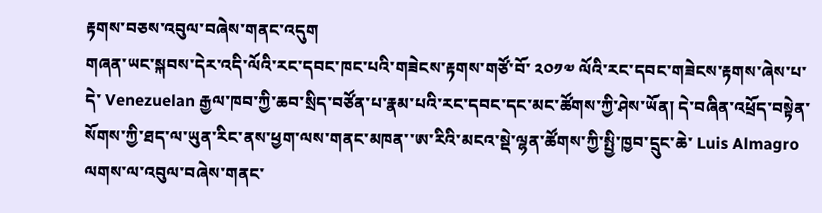རྟགས་བཅས་འབུལ་བཞེས་གནང་འདུག
གཞན་ཡང་སྐབས་དེར་འདི་ལོའི་རང་དབང་ཁང་པའི་གཟེངས་རྟགས་གཙོ་བོ་ ༢༠༡༧ ལོའི་རང་དབང་གཟེངས་རྟགས་ཞེས་པ་དེ་ Venezuelan རྒྱལ་ཁབ་ཀྱི་ཆབ་སྲིད་བཙོན་པ་རྣམ་པའི་རང་དབང་དང་མང་ཚོགས་ཀྱི་ཤེས་ཡོན། དེ་བཞིན་འཕྲོད་བསྟེན་སོགས་ཀྱི་ཐད་ལ་ཡུན་རིང་ནས་ཕྱག་ལས་གནང་མཁན་་ཨ་རིའི་མངའ་སྡེ་ལྷན་ཚོགས་ཀྱི་སྤྱི་ཁྱབ་དྲུང་ཆེ་ Luis Almagro ལགས་ལ་འབུལ་བཞེས་གནང་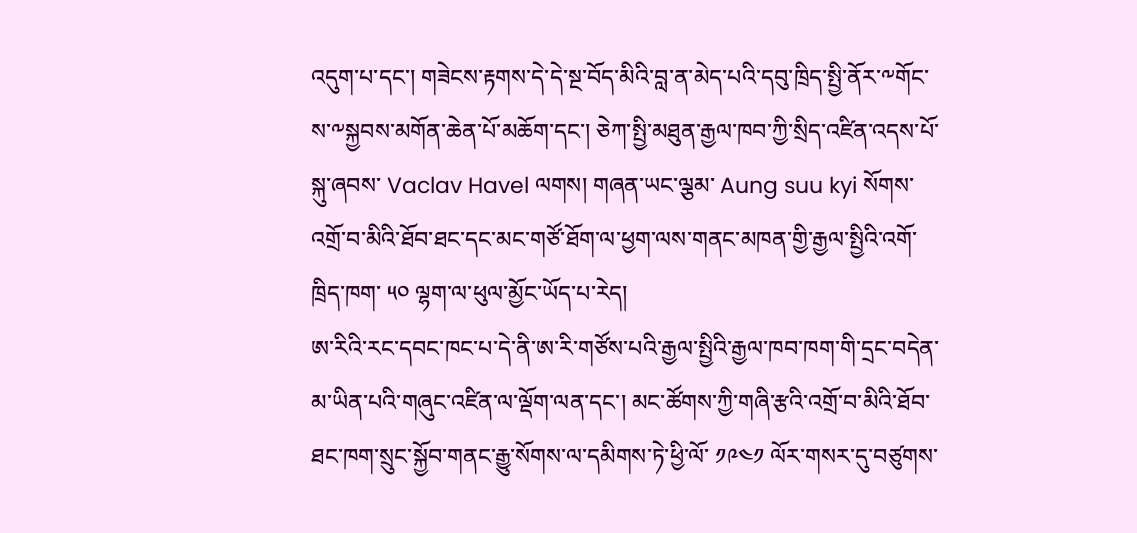འདུག་པ་དང་། གཟེངས་རྟགས་དེ་དེ་སྔ་བོད་མིའི་བླ་ན་མེད་པའི་དབུ་ཁྲིད་སྤྱི་ནོར་༸གོང་ས་༸སྐྱབས་མགོན་ཆེན་པོ་མཆོག་དང་། ཅེཀ་སྤྱི་མཐུན་རྒྱལ་ཁབ་ཀྱི་སྲིད་འཛིན་འདས་པོ་སྐུ་ཞབས་ Vaclav Havel ལགས། གཞན་ཡང་ལྕམ་ Aung suu kyi སོགས་འགྲོ་བ་མིའི་ཐོབ་ཐང་དང་མང་གཙོ་ཐོག་ལ་ཕྱག་ལས་གནང་མཁན་གྱི་རྒྱལ་སྤྱིའི་འགོ་ཁྲིད་ཁག་ ༥༠ ལྷག་ལ་ཕུལ་མྱོང་ཡོད་པ་རེད།
ཨ་རིའི་རང་དབང་ཁང་པ་དེ་ནི་ཨ་རི་གཙོས་པའི་རྒྱལ་སྤྱིའི་རྒྱལ་ཁབ་ཁག་གི་དྲང་བདེན་མ་ཡིན་པའི་གཞུང་འཛིན་ལ་ལྡོག་ལན་དང་། མང་ཚོགས་ཀྱི་གཞི་རྩའི་འགྲོ་བ་མིའི་ཐོབ་ཐང་ཁག་སྲུང་སྐྱོབ་གནང་རྒྱུ་སོགས་ལ་དམིགས་ཏེ་ཕྱི་ལོ་ ༡༩༤༡ ལོར་གསར་དུ་བཙུགས་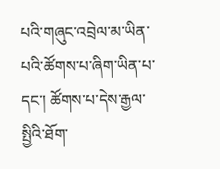པའི་གཞུང་འབྲེལ་མ་ཡིན་པའི་ཚོགས་པ་ཞིག་ཡིན་པ་དང་། ཚོགས་པ་དེས་རྒྱལ་སྤྱིའི་ཐོག་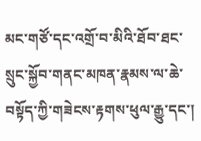མང་གཙོ་དང་འགྲོ་བ་མིའི་ཐོབ་ཐང་སྲུང་སྐྱོབ་གནང་མཁན་རྣམས་ལ་ཆེ་བསྟོད་ཀྱི་གཟེངས་རྟགས་ཕུལ་རྒྱུ་དང་།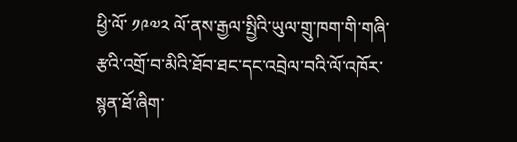ཕྱི་ལོ་ ༡༩༧༢ ལོ་ནས་རྒྱལ་སྤྱིའི་ཡུལ་གྲུ་ཁག་གི་གཞི་རྩའི་འགྲོ་བ་མིའི་ཐོབ་ཐང་དང་འབྲེལ་བའི་ལོ་འཁོར་སྙན་ཐོ་ཞིག་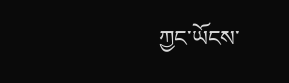ཀྱང་ཡོངས་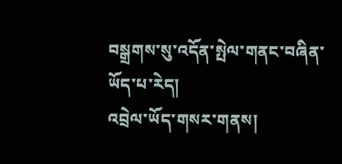བསྒྲགས་སུ་འདོན་སྤེལ་གནང་བཞིན་ཡོད་པ་རེད།
འབྲེལ་ཡོད་གསར་གནས།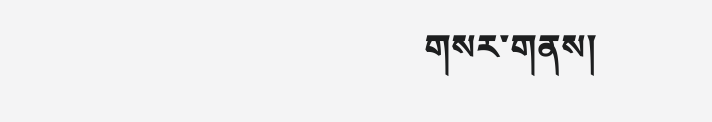གསར་གནས།